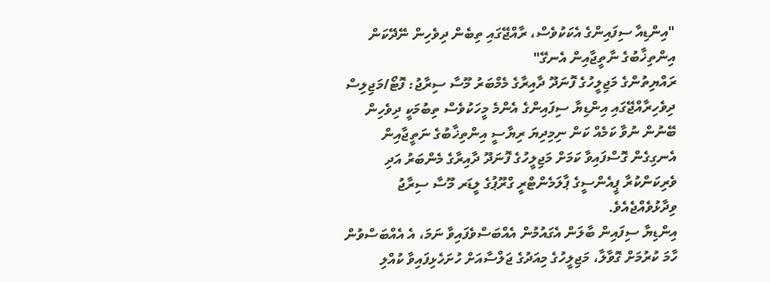"އިންޑިއާ ސިފައިންގެ އެކަކުވެސް، ރާއްޖޭގައި ތިބެން ދިވެހިން ނޭދޭކަން އިންތިޚާބުގެ ނާތީޖާއިން އެނގޭ"
ރައްޔިތުންގެ މަޖިލީހުގެ ފޮނަދޫ ދާއިރާގެ މެމްބަރު މޫސާ ސިރާޖު: ފޮޓޯ/މަޖިލިސް
ދިވެހިރާއްޖޭގައި އިންޑިޔާ ސިފައިންގެ އެންމެ މީހަކުވެސް ތިބުމަކީ ދިވެހިން ބޭނުން ނުވާ ކަމެއް ކަން ނިމިދިޔަ ރިޔާސީ އިންތިޚާބުގެ ނަތީޖާއިން އެނގިގެން ގޮސްފައިވާ ކަމަށް މަޖިލީހުގެ ފޮނަދޫ ދާއިރާގެ މެންބަރު އަދި ވެރިކަންކުރާ ޕީއެންސީގެ ޕާލަމެންޓްރީ ގްރޫޕުގެ ލީޑަރ މޫސާ ސިރާޖު ވިދާޅުވެއްޖެއެވެ.
އިންޑިޔާ ސިފައިން ބާލަން އެގައުމުން އެއްބަސްވެފައިވާ ނަމަ، އެ އެއްބަސްވުން ހާމަ ކުރުމަށް ގޮވާލާ، މަޖިލީހުގެ މިއަދުގެ ޖަލްސާއަށް ހުށަހެޅިފައިވާ ކުއްލި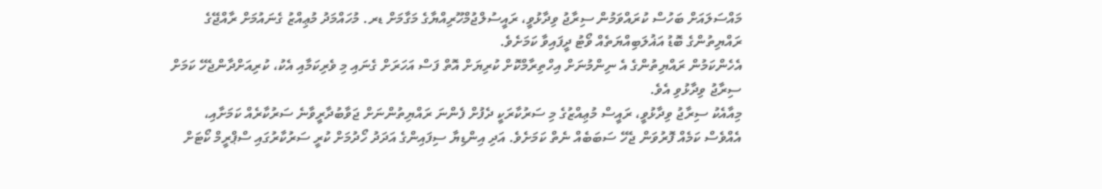މައްސަލައަށް ބަހުސް ކުރައްވަމުން ސިރާޖު ވިދާޅުވީ، ރައީސުލްޖުމްހޫރިއްޔާގެ މަގާމަށް ޑރ. މުހައްމަދު މުޢިއްޒު ގެނައުމަށް ރާއްޖޭގެ ރައްޔިތުންގެ ބޮޑު އަޣުލަބިއްޔަތެއް ވޯޓު ދީފައިވާ ކަމަށެވެ.
އެހެންކަމުން ރައްޔިތުންގެ އެ ނިންމުނަށް އިހްތިރާމްކޮށް ކުރިޔަށް އޮތް ފަސް އަހަރަށް ގެނައި މި ވެރިކަމާއި އެކު، ކުރިއަށްދާންޖެހޭ ކަމަށް ސިރާޖު ވިދާޅުވި އެވެ.
މިއާއެކު ސިރާޖު ވިދާޅުވީ، ރައީސް މުޢިއްޒުގެ މި ސަރުކާރަކީ ދެފުށް ފެންނަ ރައްޔިތުންނަށް ޖަވާބުދާރީވާނެ ސަރުކާރެއް ކަމަށާއި، އެއްވެސް ކަމެއް ފޮރުވަން ޖެހޭ ސަބަބެއް ނެތް ކަމަށެވެ. އަދި އިންޑިޔާ ސިފައިންގެ އަދަދު ހޯދުމަށް ކުރީ ސަރުކާރުގައި ސްޕްރީމް ކޯޓަށް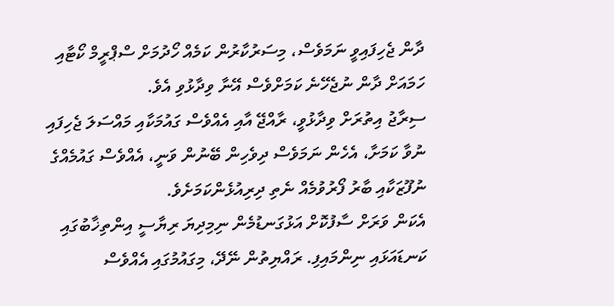ދާން ޖެހިފައިވީ ނަމަވެސް، މިސަރުކާރުން ކަމެއް ހޯދުމަށް ސްޕްރީމް ކޯޓާއި ހަމައަށް ދާން ނުޖެހޭނެ ކަމަށްވެސް އޭނާ ވިދާޅުވި އެވެ.
ސިރާޖު އިތުރަށް ވިދާޅުވީ، ރާއްޖޭ އާއި އެއްވެސް ގައުމަކާއި މައްސަލަ ޖެހިފައި ނުވާ ކަމަށާ، އެހެން ނަމަވެސް ދިވެހިން ބޭނުން ވަނީ، އެއްވެސް ގައުމެއްގެ ނުފޫޒަކާއި ބާރު ފޯރުވުމެއް ނެތި ދިރިއުޅެންކަމަށެވެ.
އެކަން ވަރަށް ސާފުކޮށް އަޅުގަނޑުމެން ނިމިދިޔަ ރިޔާސީ އިންތިޚާބުގައި ކަނޑައަޅައި ނިންމައިފި. ރައްޔިތުން ނޭދޭ، މިގައުމުގައި އެއްވެސް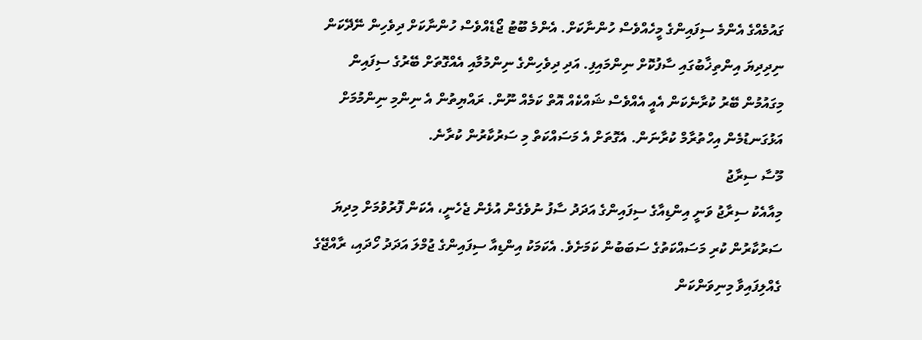ގައުމެއްގެ އެންމެ ސިފައިންގެ މީހެއްވެސް ހުންނާކަށް. އެންމެ ބޫޓު ޖޯޑެއްވެސް ހުންނާކަށް ދިވެހިން ނޭދޭކަން ނިދިދިޔަ އިންތިޚާބުގައި ސާފުކޮށް ނިންމައިފި. އަދި ދިވެހިންގެ ނިންމުމާއި އެއްގޮތަށް ބޭރުގެ ސިފައިން މިގައުމުން ބޭރު ކުރާނެކަން އެއީ އެއްވެސް ޝައްކެއް އޮތް ކަމެއް ނޫން. ރައްޔިތުން އެ ނިންމި ނިންމުމަށް އަޅުގަނޑުމެން އިހްތުރާމް ކުރާނަން. އެގޮތަށް އެ މަސައްކަތް މި ސަރުކާރުން ކުރާނެ.
މޫސާ ސިރާޖު
މިއާއެކު ސިރާޖު ވަނީ އިންޑިއާގެ ސިފައިންގެ އަދަދު ސާފު ނުވެގެން އުޅެން ޖެހެނީ، އެކަން ފޮރުވުމަށް މިދިޔަ ސަރުކާރުން ކުރި މަސައްކަތުގެ ސަބަބުން ކަމަށެވެ. އެކަމަކު އިންޑިއާ ސިފައިންގެ ޖުމްލަ އަދަދު ހޯދައި، ރާއްޖޭގެ ގެއްލިފައިވާ މިނިވަންކަން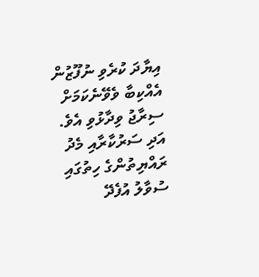އިޔާދަ ކުރެވި ނުފޫޒުން އެއްކިބާ ވެވޭނެކަމަށް ސިރާޖު ވިދާޅުވި އެވެ.
އަދި ސަރުކާރާއި މެދު ރައްޔިތުންގެ ހިތުގައި ސުވާލު އުފެދޭ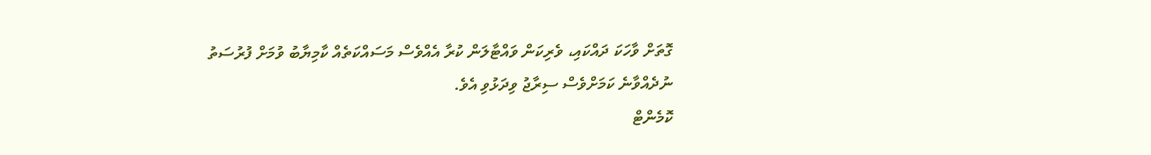ގޮތަށް ވާހަކަ ދައްކައި، ވެރިކަން ވައްޓާލަން ކުރާ އެއްވެސް މަސައްކަތެއް ކާމިޔާބު ވުމަށް ފުރުސަތު ނުދެއްވާނެ ކަމަށްވެސް ސިރާޖު ވިދަޅުވި އެވެ.
ކޮމެންޓް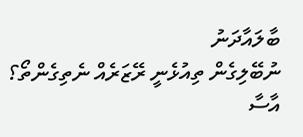ބާލައާދަނު
ނުބޭލިގެން ތިއުޅެނީ ރޭޒަރެއް ނެތިގެންތޯ؟
އާސާ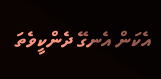އެކަން އެނގޭ ދެންކީވެތަ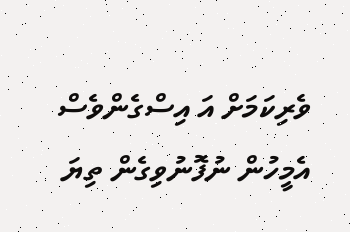ވެރިކަމަށް އަ އިސްގެންވެސް އެމީހުން ނުފޮނުވިގެން ތިޔަ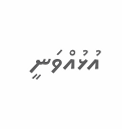އުޅުއްވަނީ